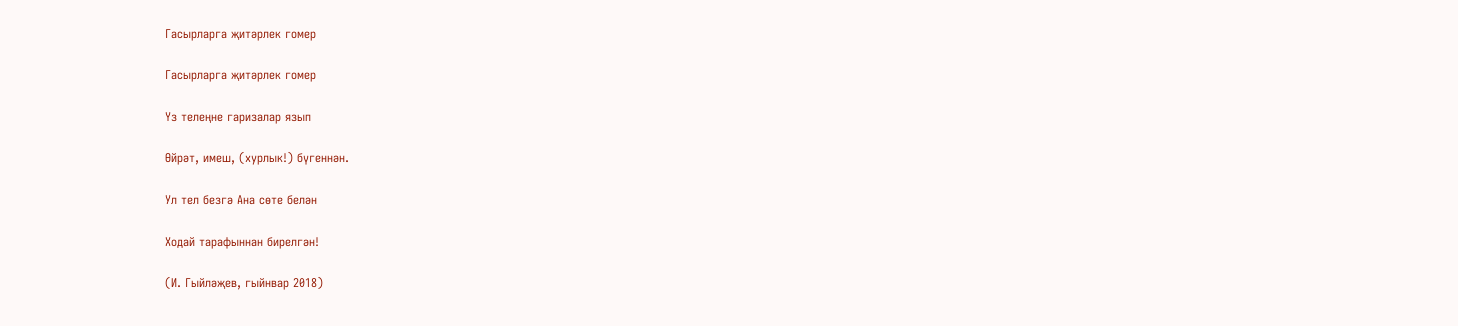Гасырларга җитәрлек гомер

Гасырларга җитәрлек гомер

Үз телеңне гаризалар язып

Өйрәт, имеш, (хурлык!) бүгеннән.

Ул тел безгә Ана сөте белән

Ходай тарафыннан бирелгән!

(И. Гыйләҗев, гыйнвар 2018)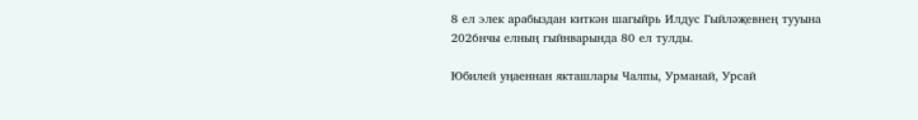8 ел элек арабыздан киткән шагыйрь Илдус Гыйләҗевнең тууына 2026нчы елның гыйнварында 80 ел тулды.

Юбилей уңаеннан якташлары Чалпы, Урманай, Урсай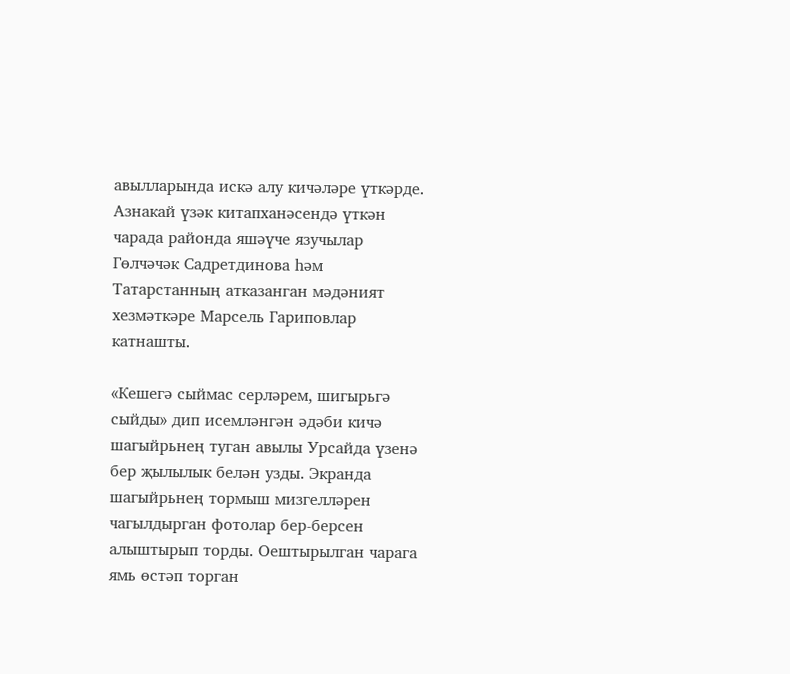авылларында искә алу кичәләре үткәрде. Азнакай үзәк китапханәсендә үткән чарада районда яшәүче язучылар Гөлчәчәк Садретдинова һәм Татарстанның атказанган мәдәният хезмәткәре Марсель Гариповлар катнашты.

«Кешегә сыймас серләрем, шигырьгә сыйды» дип исемләнгән әдәби кичә шагыйрьнең туган авылы Урсайда үзенә бер җылылык белән узды. Экранда шагыйрьнең тормыш мизгелләрен чагылдырган фотолар бер-берсен алыштырып торды. Оештырылган чарага ямь өстәп торган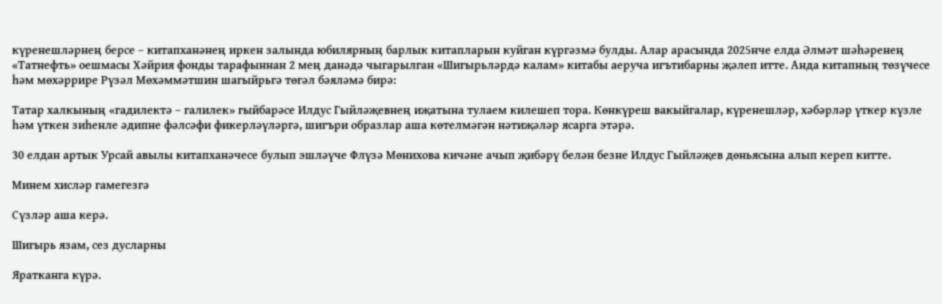күренешләрнең берсе – китапханәнең иркен залында юбилярның барлык китапларын куйган күргәзмә булды. Алар арасында 2025нче елда Әлмәт шәһәренең «Татнефть» оешмасы Хәйрия фонды тарафыннан 2 мең данәдә чыгарылган «Шигырьләрдә калам» китабы аеруча игътибарны җәлеп итте. Анда китапның төзүчесе һәм мөхәррире Рүзәл Мөхәммәтшин шагыйрьгә төгәл бәяләмә бирә:

Татар халкының «гадилектә – галилек» гыйбарәсе Илдус Гыйләҗевнең иҗатына тулаем килешеп тора. Көнкүреш вакыйгалар, күренешләр, хәбәрләр үткер күзле һәм үткен зиһенле әдипне фәлсәфи фикерләүләргә, шигъри образлар аша көтелмәгән нәтиҗәләр ясарга этәрә.

30 елдан артык Урсай авылы китапханәчесе булып эшләүче Флүзә Мөнихова кичәне ачып җибәрү белән безне Илдус Гыйләҗев дөньясына алып кереп китте.

Минем хисләр гамегезгә

Сүзләр аша керә.

Шигырь язам, сез дусларны

Яратканга күрә.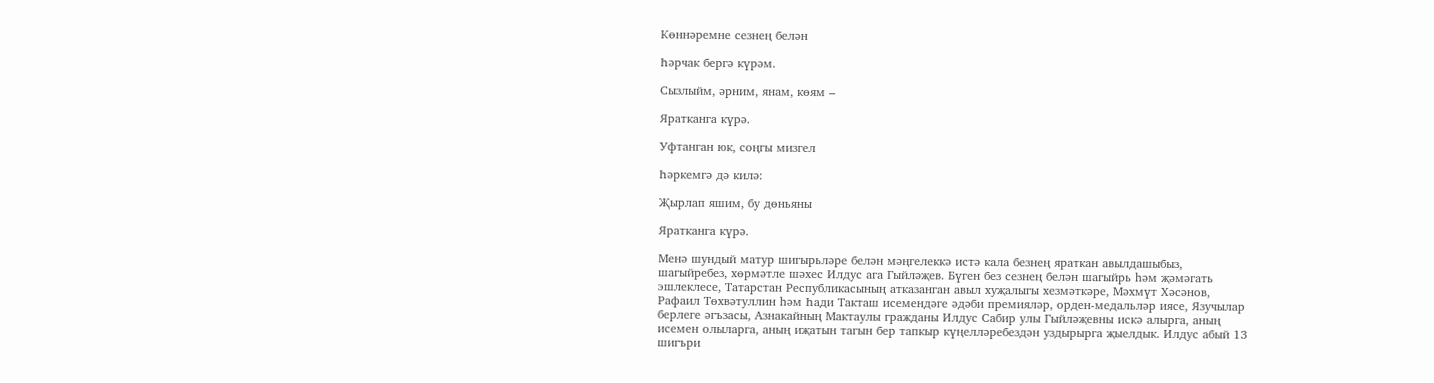Көннәремне сезнең белән

Һәрчак бергә күрәм.

Сызлыйм, әрним, янам, көям –

Яратканга күрә.

Уфтанган юк, соңгы мизгел

Һәркемгә дә килә:

Җырлап яшим, бу дөньяны

Яратканга күрә.

Менә шундый матур шигырьләре белән мәңгелеккә истә кала безнең яраткан авылдашыбыз, шагыйребез, хөрмәтле шәхес Илдус ага Гыйләҗев. Бүген без сезнең белән шагыйрь һәм җәмәгать эшлеклесе, Татарстан Республикасының атказанган авыл хуҗалыгы хезмәткәре, Мәхмүт Хәсәнов, Рафаил Төхвәтуллин һәм Һади Такташ исемендәге әдәби премияләр, орден-медальләр иясе, Язучылар берлеге әгъзасы, Азнакайның Мактаулы гражданы Илдус Сабир улы Гыйләҗевны искә алырга, аның исемен олыларга, аның иҗатын тагын бер тапкыр күңелләребездән уздырырга җыелдык. Илдус абый 13 шигъри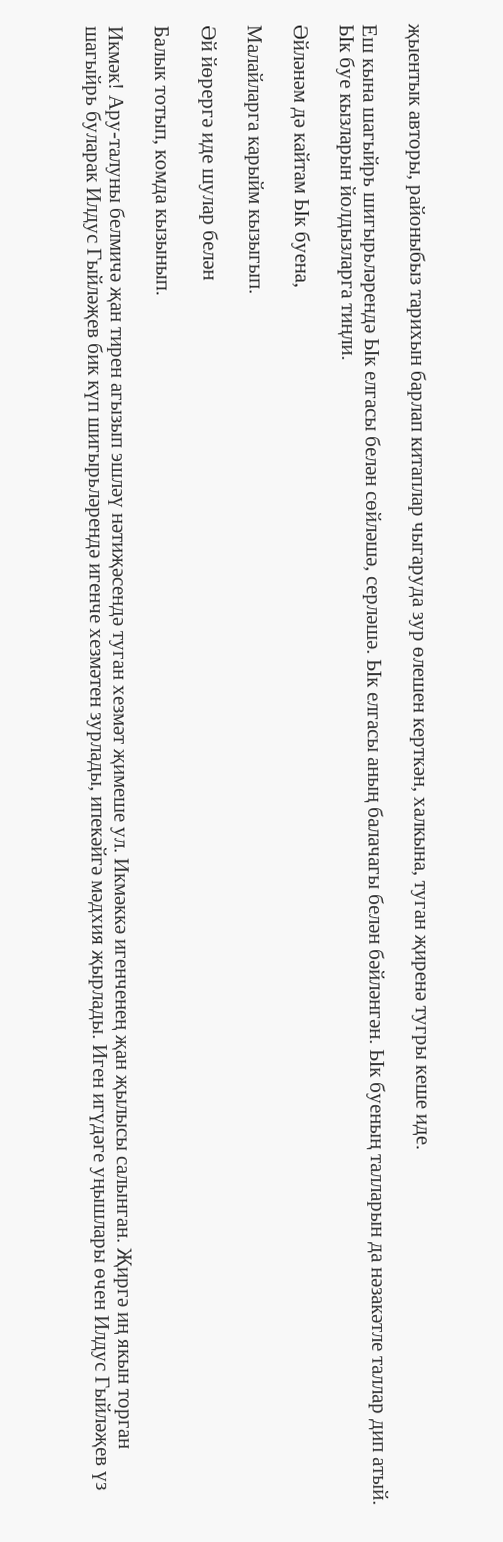җыентык авторы, районыбыз тарихын барлап китаплар чыгаруда зур өлешен керткән, халкына, туган җиренә тугры кеше иде.

Еш кына шагыйрь шигырьләрендә Ык елгасы белән сөйләшә, серләшә. Ык елгасы аның балачагы белән бәйләнгән. Ык буеның талларын да нәзакәтле таллар дип атый. Ык буе кызларын йолдызларга тиңли.

Әйләнәм дә кайтам Ык буена,

Малайларга карыйм кызыгып.

Әй йөрергә иде шулар белән

Балык тотып, комда кызынып.

Икмәк! Ару-талуны белмичә җан тирен агызып эшләү нәтиҗәсендә туган хезмәт җимеше ул. Икмәккә игенченең җан җылысы салынган. Җиргә иң якын торган шагыйрь буларак Илдус Гыйләҗев бик күп шигырьләрендә игенче хезмәтен зурлады, ипекәйгә мәдхия җырлады. Иген игүдәге уңышлары өчен Илдус Гыйләҗев үз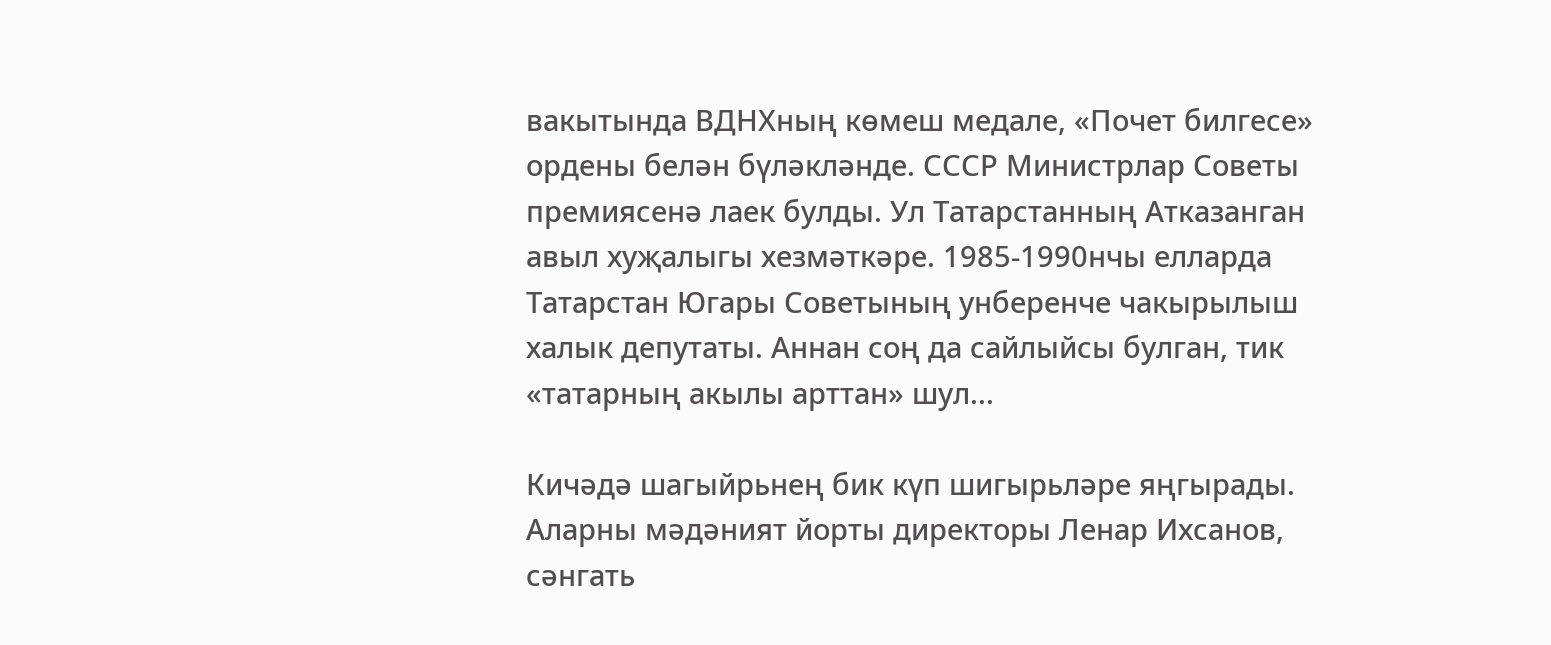вакытында ВДНХның көмеш медале, «Почет билгесе» ордены белән бүләкләнде. СССР Министрлар Советы премиясенә лаек булды. Ул Татарстанның Атказанган авыл хуҗалыгы хезмәткәре. 1985-1990нчы елларда Татарстан Югары Советының унберенче чакырылыш халык депутаты. Аннан соң да сайлыйсы булган, тик «татарның акылы арттан» шул...

Кичәдә шагыйрьнең бик күп шигырьләре яңгырады. Аларны мәдәният йорты директоры Ленар Ихсанов, сәнгать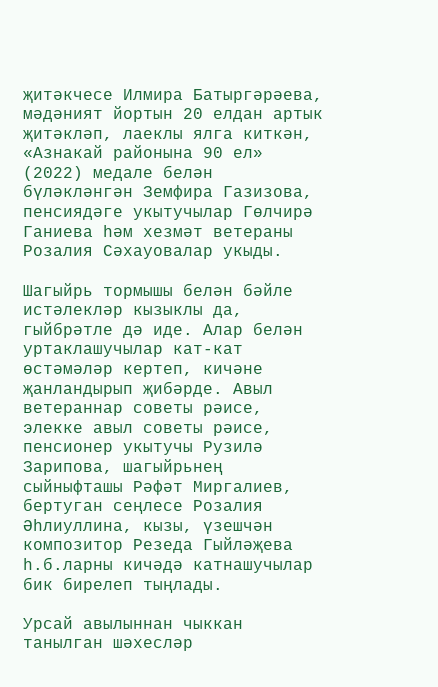җитәкчесе Илмира Батыргәрәева, мәдәният йортын 20 елдан артык җитәкләп, лаеклы ялга киткән, «Азнакай районына 90 ел» (2022) медале белән бүләкләнгән Земфира Газизова, пенсиядәге укытучылар Гөлчирә Ганиева һәм хезмәт ветераны Розалия Сәхауовалар укыды.

Шагыйрь тормышы белән бәйле истәлекләр кызыклы да, гыйбрәтле дә иде. Алар белән уртаклашучылар кат-кат өстәмәләр кертеп, кичәне җанландырып җибәрде. Авыл ветераннар советы рәисе, элекке авыл советы рәисе, пенсионер укытучы Рузилә Зарипова, шагыйрьнең сыйныфташы Рәфәт Миргалиев, бертуган сеңлесе Розалия Әһлиуллина, кызы, үзешчән композитор Резеда Гыйләҗева һ.б.ларны кичәдә катнашучылар бик бирелеп тыңлады.

Урсай авылыннан чыккан танылган шәхесләр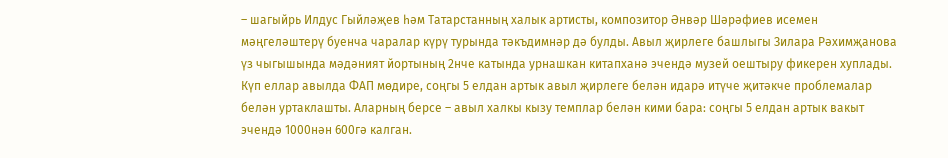– шагыйрь Илдус Гыйләҗев һәм Татарстанның халык артисты, композитор Әнвәр Шәрәфиев исемен мәңгеләштерү буенча чаралар күрү турында тәкъдимнәр дә булды. Авыл җирлеге башлыгы Зилара Рәхимҗанова үз чыгышында мәдәният йортының 2нче катында урнашкан китапханә эчендә музей оештыру фикерен хуплады. Күп еллар авылда ФАП мөдире, соңгы 5 елдан артык авыл җирлеге белән идарә итүче җитәкче проблемалар белән уртаклашты. Аларның берсе – авыл халкы кызу темплар белән кими бара: соңгы 5 елдан артык вакыт эчендә 1000нән 600гә калган.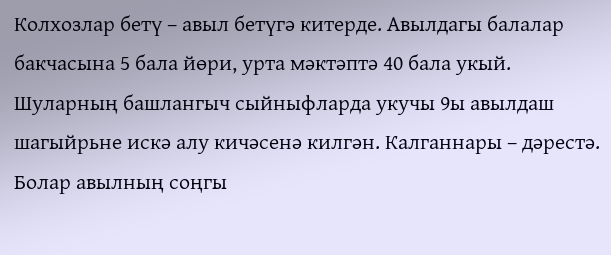Колхозлар бетү – авыл бетүгә китерде. Авылдагы балалар бакчасына 5 бала йөри, урта мәктәптә 40 бала укый. Шуларның башлангыч сыйныфларда укучы 9ы авылдаш шагыйрьне искә алу кичәсенә килгән. Калганнары – дәрестә. Болар авылның соңгы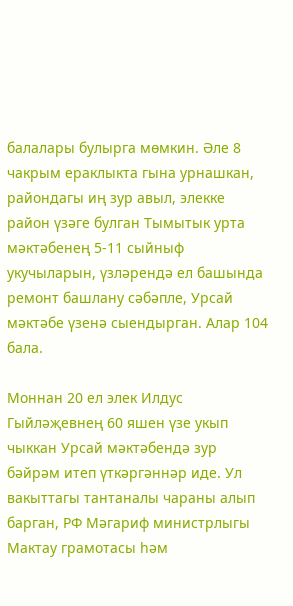балалары булырга мөмкин. Әле 8 чакрым ераклыкта гына урнашкан, райондагы иң зур авыл, элекке район үзәге булган Тымытык урта мәктәбенең 5-11 сыйныф укучыларын, үзләрендә ел башында ремонт башлану сәбәпле, Урсай мәктәбе үзенә сыендырган. Алар 104 бала.

Моннан 20 ел элек Илдус Гыйләҗевнең 60 яшен үзе укып чыккан Урсай мәктәбендә зур бәйрәм итеп үткәргәннәр иде. Ул вакыттагы тантаналы чараны алып барган, РФ Мәгариф министрлыгы Мактау грамотасы һәм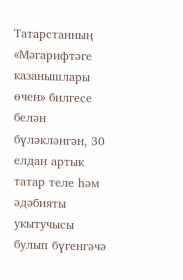Татарстанның «Мәгарифтәге казанышлары өчен» билгесе белән бүләкләнгән, 30 елдан артык татар теле һәм әдәбияты укытучысы булып бүгенгәчә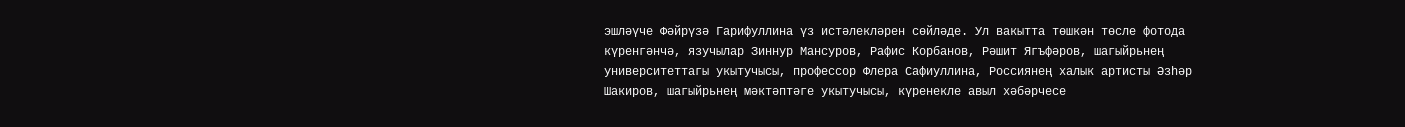эшләүче Фәйрүзә Гарифуллина үз истәлекләрен сөйләде. Ул вакытта төшкән төсле фотода күренгәнчә, язучылар Зиннур Мансуров, Рафис Корбанов, Рәшит Ягъфәров, шагыйрьнең университеттагы укытучысы, профессор Флера Сафиуллина, Россиянең халык артисты Әзһәр Шакиров, шагыйрьнең мәктәптәге укытучысы, күренекле авыл хәбәрчесе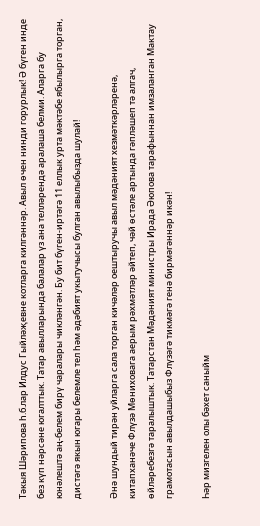Тәкыя Шәрипова һ.б.лар Илдус Гыйләҗевне котларга килгәннәр. Авыл өчен нинди горурлык! Ә бүген инде без күп нәрсәне югалттык. Татар авылларында балалар үз ана телләрендә аралаша белми. Аларга бу юнәлештә аң-белем бирү чаралары чикләнгән. Бу бит бүген-иртәгә 11 еллык урта мәктәбе ябылырга торган, дистәгә якын югары белемле тел һәм әдәбият укытучысы булган авылыбызда шулай!

Әнә шундый тирән уйларга сала торган кичәләр оештыручы авыл мәдәният хезмәткәрләренә, китапханәче Флүзә Мөниховага аерым рәхмәтләр әйтеп, чәй өстәле артында гәпләшеп тә алгач, өйләребезгә таралыштык. Татарстан Мәдәният министры Ирада Әюпова тарафыннан имзаланган Мактау грамотасын авылдашыбыз Флүзәгә тикмәгә генә бирмәгәннәр икән!

Һәр мизгелен олы бәхет саныйм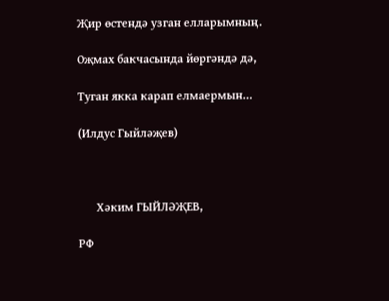Җир өстендә узган елларымның.

Оҗмах бакчасында йөргәндә дә,

Туган якка карап елмаермын…

(Илдус Гыйләҗев)



      Хәким ГЫЙЛӘҖЕВ,

РФ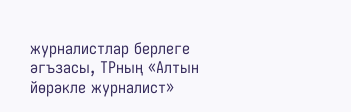журналистлар берлеге әгъзасы, ТРның «Алтын йөрәкле журналист»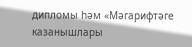дипломы һәм «Мәгарифтәге казанышлары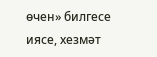өчен» билгесе иясе, хезмәт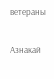ветераны

Азнакай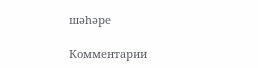шәһәре

Комментарии